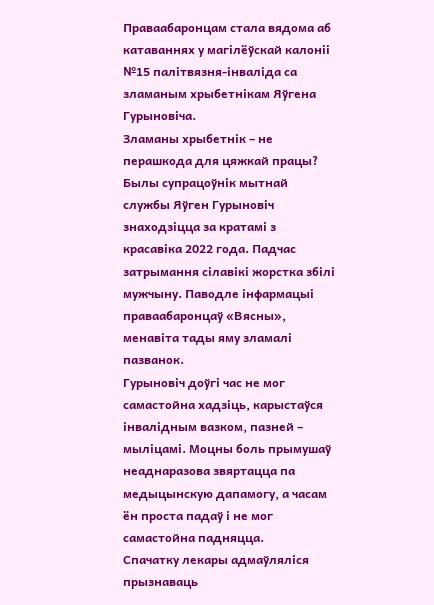Праваабаронцам стала вядома аб катаваннях у магілёўскай калоніі №15 палітвязня-інваліда са зламаным хрыбетнікам Яўгена Гурыновіча.
Зламаны хрыбетнік – не перашкода для цяжкай працы?
Былы супрацоўнік мытнай службы Яўген Гурыновіч знаходзіцца за кратамі з красавіка 2022 года. Падчас затрымання сілавікі жорстка збілі мужчыну. Паводле інфармацыі праваабаронцаў «Вясны», менавіта тады яму зламалі пазванок.
Гурыновіч доўгі час не мог самастойна хадзіць, карыстаўся інвалідным вазком, пазней – мыліцамі. Моцны боль прымушаў неаднаразова звяртацца па медыцынскую дапамогу, а часам ён проста падаў і не мог самастойна падняцца.
Спачатку лекары адмаўляліся прызнаваць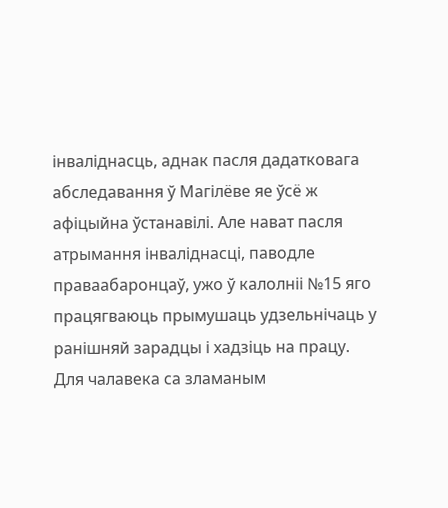інваліднасць, аднак пасля дадатковага абследавання ў Магілёве яе ўсё ж афіцыйна ўстанавілі. Але нават пасля атрымання інваліднасці, паводле праваабаронцаў, ужо ў калолніі №15 яго працягваюць прымушаць удзельнічаць у ранішняй зарадцы і хадзіць на працу.
Для чалавека са зламаным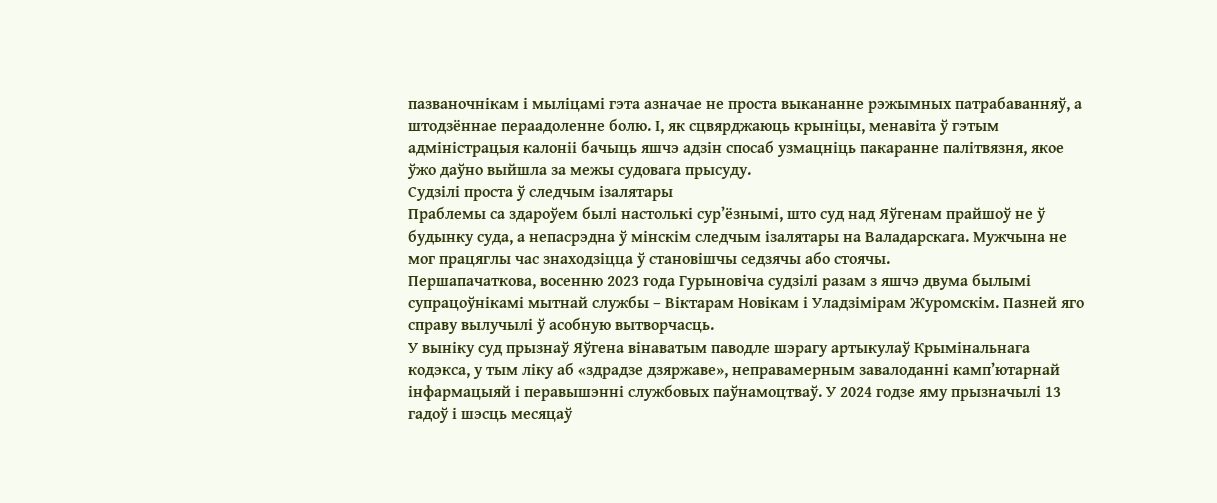пазваночнікам і мыліцамі гэта азначае не проста выкананне рэжымных патрабаванняў, а штодзённае пераадоленне болю. І, як сцвярджаюць крыніцы, менавіта ў гэтым адміністрацыя калоніі бачыць яшчэ адзін спосаб узмацніць пакаранне палітвязня, якое ўжо даўно выйшла за межы судовага прысуду.
Судзілі проста ў следчым ізалятары
Праблемы са здароўем былі настолькі сур’ёзнымі, што суд над Яўгенам прайшоў не ў будынку суда, а непасрэдна ў мінскім следчым ізалятары на Валадарскага. Мужчына не мог працяглы час знаходзіцца ў становішчы седзячы або стоячы.
Першапачаткова, восенню 2023 года Гурыновіча судзілі разам з яшчэ двума былымі супрацоўнікамі мытнай службы – Віктарам Новікам і Уладзімірам Журомскім. Пазней яго справу вылучылі ў асобную вытворчасць.
У выніку суд прызнаў Яўгена вінаватым паводле шэрагу артыкулаў Крымінальнага кодэкса, у тым ліку аб «здрадзе дзяржаве», неправамерным завалоданні камп’ютарнай інфармацыяй і перавышэнні службовых паўнамоцтваў. У 2024 годзе яму прызначылі 13 гадоў і шэсць месяцаў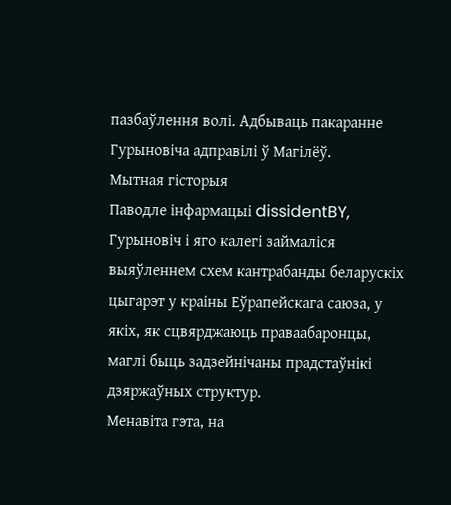пазбаўлення волі. Адбываць пакаранне Гурыновіча адправілі ў Магілёў.
Мытная гісторыя
Паводле інфармацыі dissidentBY, Гурыновіч і яго калегі займаліся выяўленнем схем кантрабанды беларускіх цыгарэт у краіны Еўрапейскага саюза, у якіх, як сцвярджаюць праваабаронцы, маглі быць задзейнічаны прадстаўнікі дзяржаўных структур.
Менавіта гэта, на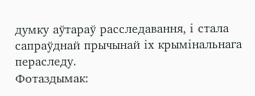думку аўтараў расследавання, і стала сапраўднай прычынай іх крымінальнага пераследу.
Фотаздымак: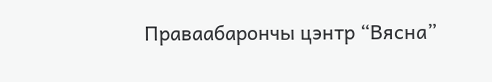Праваабарончы цэнтр “Вясна”